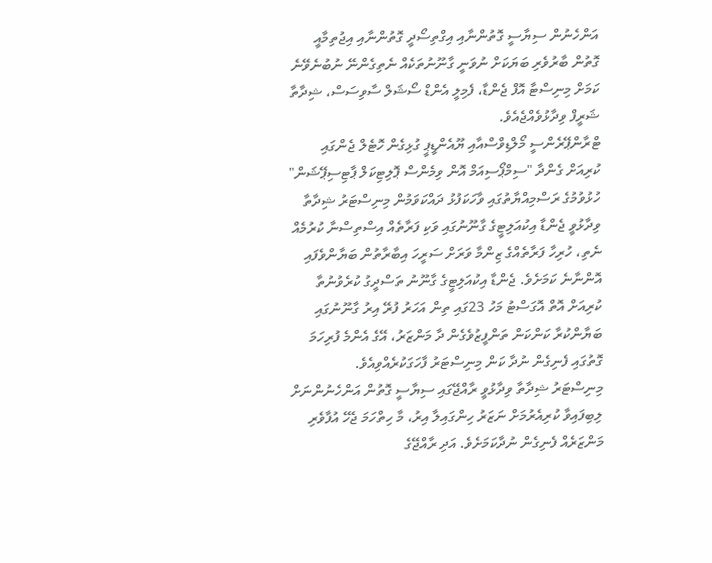އަންހެނުން ސިޔާސީ ގޮތުންނާއި އިގްތިސޯދީ ގޮތުންނާއި އިޖުތިމާއީ ގޮތުން ބާރުވެރި ބަޔަކަށް ނުވަނީ ގާނޫނުތަކެއް ނެތިގެންނޭ ނުބުނެވޭނެ ކަމަށް މިނިސްޓާ އޮފް ޖެންޑާ، ފެމިލީ އެންޑް ސޯޝަލް ސާވިސަސް، ޝިދާތާ ޝަރީފް ވިދާޅުވެއްޖެއެވެ.
ޓްރާންޕޭރެންސީ މޯލްޑިވްސްއާއި ޔޫއެންޑީޕީ ގުޅިގެން ހޮޓެލް ޖެންގައި ކުރިއަށް ގެންދާ "ސިމްޕޯސިއަމް އޮން ވިމެންސް ޕޮލިޓިކަލް ޕާޓިސިޕޭޝަން" ހުޅުވުމުގެ ރަސްމިއްޔާތުގައި ވާހަކަފުޅު ދައްކަވަމުން މިނިސްޓަރު ޝިދާތާ ވިދާޅުވީ ޖެންޑާ އިކުއަލިޓީގެ ގާނޫނުގައި ވަކި ފަރާތެއް އިސްތިސްނާ ކުރުމެއް ނެތި، ހުރިހާ ފަރާތެއްގެ ޒިންމާ ވަރަށް ސަރީހަ އިބާރާތުން ބަޔާންވެފައި އޮންނާނެ ކަމަށެވެ. ޖެންޑާ އިކުއަލިޓީގެ ގާނޫނު ތަސްދީގު ކުރެވުނުތާ ކުރިއަށް އޮތް އޮގަސްޓު މަހު 23ގައި ތިން އަހަރު ފުރޭ އިރު ގާނޫނުގައި ބަޔާންކުރާ ކަންކަން ތަންފީޒުވެގެން ދާ މަންޒަރު، އޭގެ އެންމެ ފުރިހަމަ ގޮތުގައި ފެނިގެން ނުދާ ކަން މިނިސްޓަރު ފާހަގަކުރެއްވިއެވެ.
މިނިސްޓަރު ޝިދާތާ ވިދާޅުވީ ރާއްޖޭގައި ސިޔާސީ ގޮތުން އަންހެނުންނަށް ލިބިފައިވާ ކުރިއެރުމަށް ނަޒަރު ހިންގައިލާ އިރު، މާ ހިތްހަމަ ޖެހޭ އުފާވެރި މަންޒަރެއް ފެނިގެން ނުދާކަމަށެވެ. އަދި ރާއްޖޭގެ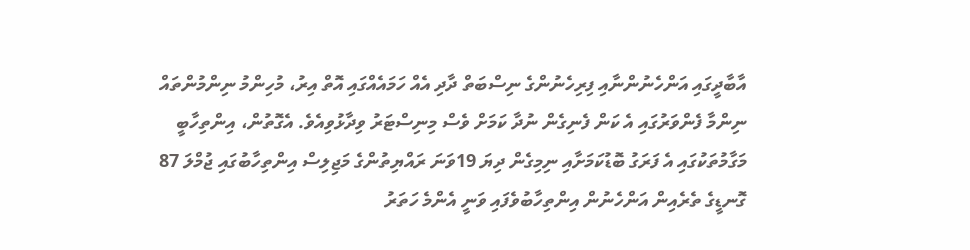އާބާދީގައި އަންހެނުންނާއި ފިރިހެނުންގެ ނިސްބަތް ދާދި އެއް ހަމައެއްގައި އޮތް އިރު، މުހިންމު ނިންމުންތައް ނިންމާ ފެންވަރުގައި އެ ކަން ފެނިގެން ނުދާ ކަމަށް ވެސް މިނިސްޓަރު ވިދާޅުވިއެވެ. އެގޮތުން، އިންތިހާބީ މަގާމުތަކުގައި އެ ފަރަގު ބޮޑުކަމަށާއި ނިމިގެން ދިޔަ 19ވަނަ ރައްޔިތުންގެ މަޖިލިސް އިންތިހާބުގައި ޖުމްލަ 87 ގޮނޑީގެ ތެރެއިން އަންހެނުން އިންތިހާބުވެފައި ވަނީ އެންމެ ހަތަރު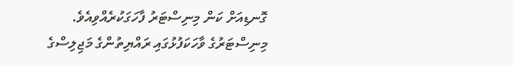ގޮނޑިއަށް ކަން މިނިސްޓަރު ފާހަގަކުރެއްވިއެވެ.
މިނިސްޓަރުގެ ވާހަކަފުޅުގައި ރައްޔިތުންގެ މަޖިލިސްގެ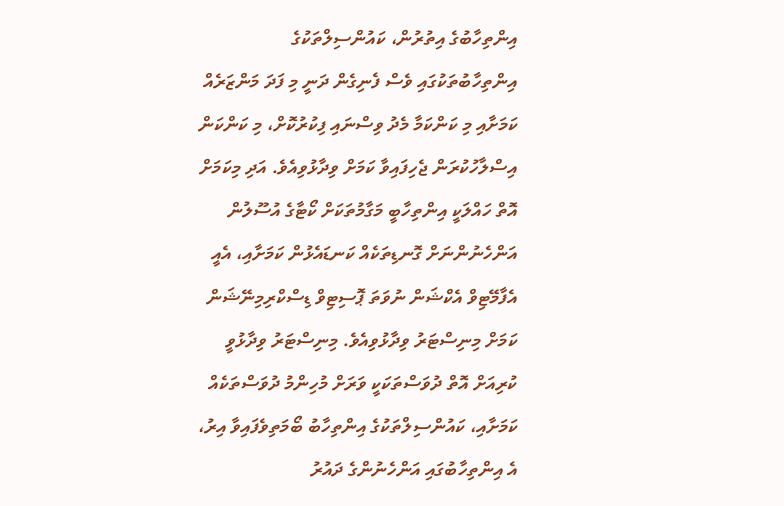އިންތިހާބުގެ އިތުރުން، ކައުންސިލްތަކުގެ އިންތިހާބުތަކުގައި ވެސް ފެނިގެން ދަނީ މި ފަދަ މަންޒަރެއް ކަމަށާއި މި ކަންކަމާ މެދު ވިސްނައި ފިކުރުކޮށް، މި ކަންކަން އިސްލާހުކުރަން ޖެހިފައިވާ ކަމަށް ވިދާޅުވިއެވެ. އަދި މިކަމަށް އޮތް ހައްލަކީ އިންތިހާބީ މަގާމުތަކަށް ކޯޓާގެ އުސޫލުން އަންހެނުންނަށް ގޮނޑިތަކެއް ކަނޑައެޅުން ކަމަށާއި، އެއީ އެފާމޭޓިވް އެކްޝަން ނުވަތަ ޕޮސިޓިވް ޑިސްކްރިމިނޭޝަން ކަމަށް މިނިސްޓަރު ވިދާޅުވިއެވެ. މިނިސްޓަރު ވިދާޅުވީ ކުރިއަށް އޮތް ދުވަސްތަކަކީ ވަރަށް މުހިންމު ދުވަސްތަކެއް ކަމަށާއި، ކައުންސިލްތަކުގެ އިންތިހާބު ބޯމަތިވެފައިވާ އިރު، އެ އިންތިހާބުގައި އަންހެނުންގެ ދައުރު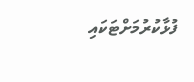ފުޅާކުރުމަށްޓަކައި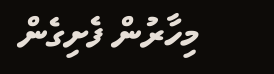މިހާރުން ފެށިގެން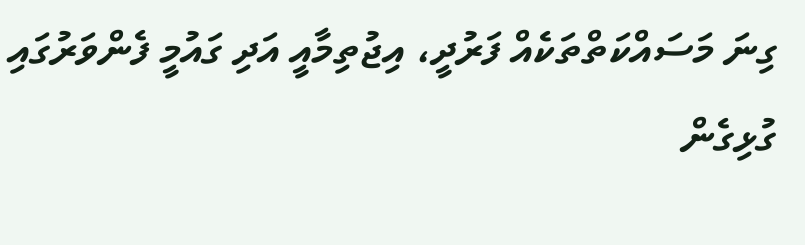ގިނަ މަސައްކަތްތަކެއް ފަރުދީ، އިޖުތިމާއީ އަދި ގައުމީ ފެންވަރުގައި ގުޅިގެން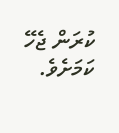ކުރަން ޖެހޭ ކަމަށެވެ.